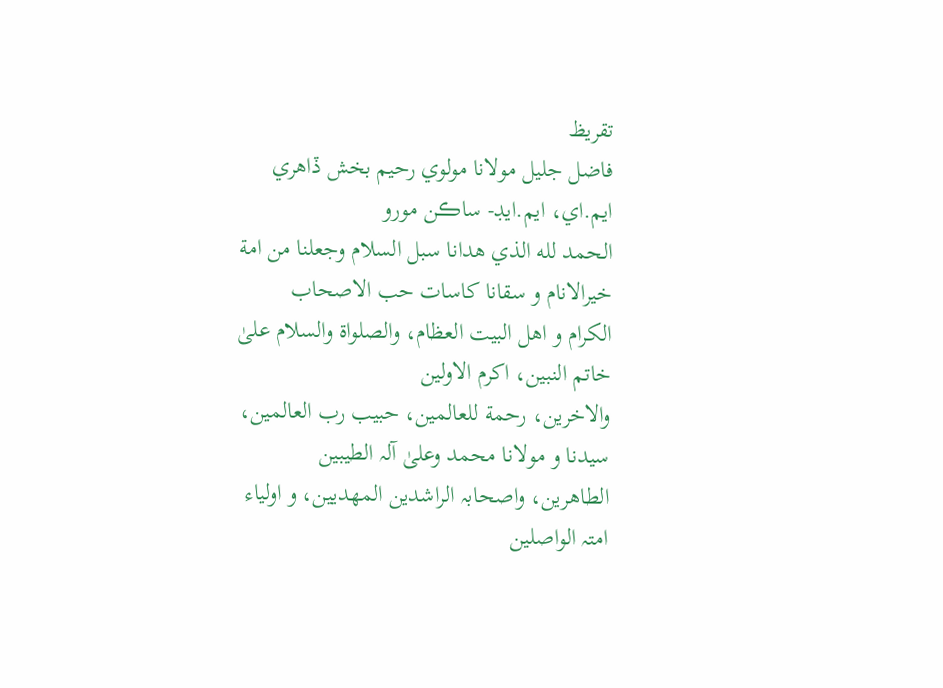تقريظ
فاضل جليل مولانا مولوي رحيم بخش ڏاهري
ايم.اي، ايم.ايڊ- ساڪن مورو
الحمد لله الذي هدانا سبل السلام وجعلنا من امة خيرالانام و سقانا کاسات حب الاصحاب
الکرام و اهل البيت العظام، والصلواة والسلام علىٰ خاتم النبين، اکرم الاولين
والاخرين، رحمة للعالمين، حبيب رب العالمين، سيدنا و مولانا محمد وعلىٰ آلہ الطيبين
الطاهرين، واصحابہ الراشدين المهديين، و اولياء امتہ الواصلين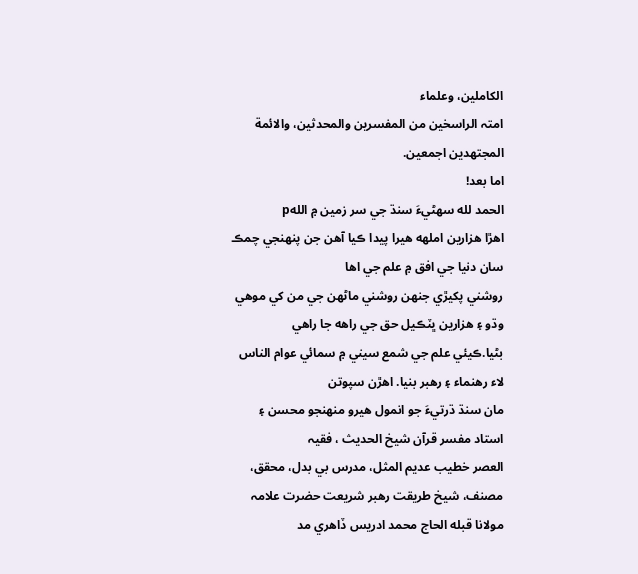الکاملين، وعلماء
امتہ الراسخين من المفسرين والمحدثين، والائمة المجتهدين اجمعين.
اما بعد!
الحمد لله سهڻيءَ سنڌ جي سر زمين ۾ اللهp
اهڙا هزارين املهه هيرا پيدا ڪيا آهن جن پنهنجي چمڪ سان دنيا جي افق ۾ علم جي اها
روشني پکيڙي جنهن روشني ماڻهن جي من کي موهي وڌو ۽ هزارين ڀٽڪيل حق جي راهه جا راهي
بڻيا.ڪيئي علم جي شمع سيني ۾ سمائي عوام الناس لاء رهنماء ۽ رهبر بنيا. اهڙن سپوتن
مان سنڌ ڌرتيءَ جو انمول هيرو منهنجو محسن ۽ استاد مفسر قرآن شيخ الحديث ، فقيہ
العصر خطيب عديم المثل، مدرس بي بدل، محقق، مصنف، شيخ طريقت رهبر شريعت حضرت علامہ
مولانا قبله الحاج محمد ادريس ڏاهري مد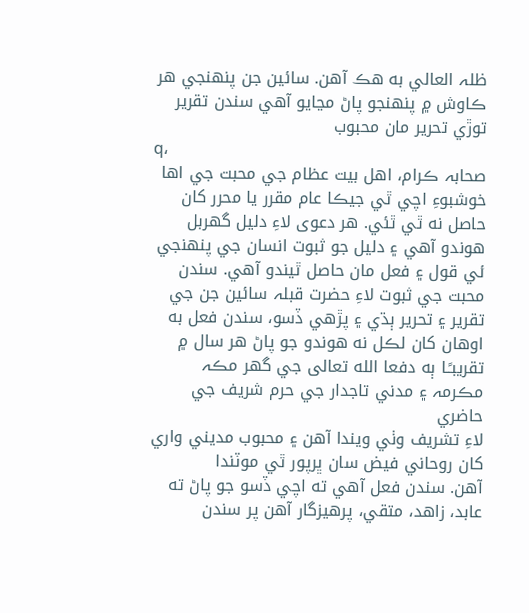ظلہ العالي به هڪ آهن. سائين جن پنهنجي هر
ڪاوش ۾ پنهنجو پاڻ مڃايو آهي سندن تقرير توڙي تحرير مان محبوب
q،
صحابہ ڪرام، اهل بيت عظام جي محبت جي اها خوشبوءِ اچي ٿي جيڪا عام مقرر يا محرر کان
حاصل نه ٿي ٿئي. هر دعوى لاءِ دليل گهربل هوندو آهي ۽ دليل جو ثبوت انسان جي پنهنجي
ئي قول ۽ فعل مان حاصل ٿيندو آهي. سندن محبت جي ثبوت لاءِ حضرت قبلہ سائين جن جي
تقرير ۽ تحرير ٻڌي ۽ پڙهي ڏسو، سندن فعل به اوهان کان لڪل نه هوندو جو پاڻ هر سال ۾
تقريبـًـا ٻه دفعا الله تعالى جي گهر مڪہ مڪرمہ ۽ مدني تاجدار جي حرم شريف جي حاضري
لاءِ تشريف وٺي ويندا آهن ۽ محبوب مديني واري کان روحاني فيض سان ڀرپور ٿي موٽندا
آهن. سندن فعل آهي ته اچي ڏسو جو پاڻ ته عابد، زاهد، متقي، پرهيزگار آهن پر سندن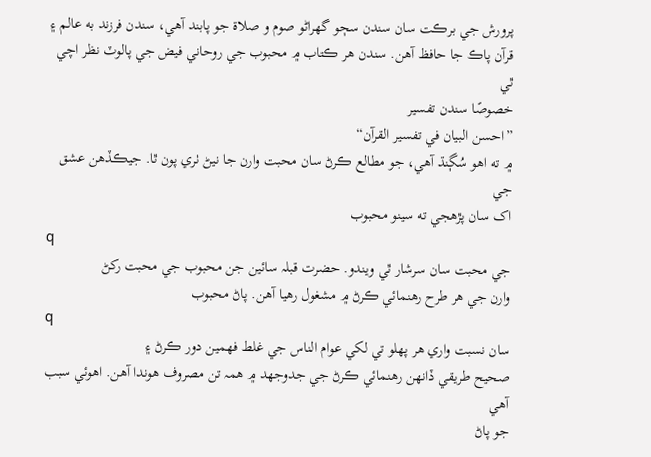پرورش جي برڪت سان سندن سڄو گهراڻو صوم و صلاة جو پابند آهي، سندن فرزند به عالم ۽
قرآن پاڪ جا حافظ آهن. سندن هر ڪتاب ۾ محبوب جي روحاني فيض جي پالوٽ نظر اچي ٿي
خصوصًا سندن تفسير
”احسن البيان في تفسير القرآن“
۾ ته اهو سُڳنڌ آهي، جو مطالع ڪرڻ سان محبت وارن جا نيڻ ٺري پون ٿا. جيڪڏهن عشق جي
اک سان پڙهجي ته سينو محبوب
q
جي محبت سان سرشار ٿي ويندو. حضرت قبلہ سائين جن محبوب جي محبت رکڻ
وارن جي هر طرح رهنمائي ڪرڻ ۾ مشغول رهيا آهن. پاڻ محبوب
q
سان نسبت واري هر پهلو تي لکي عوام الناس جي غلط فهمين دور ڪرڻ ۽
صحيح طريقي ڏانهن رهنمائي ڪرڻ جي جدوجهد ۾ همہ تن مصروف هوندا آهن. اهوئي سبب آهي
جو پاڻ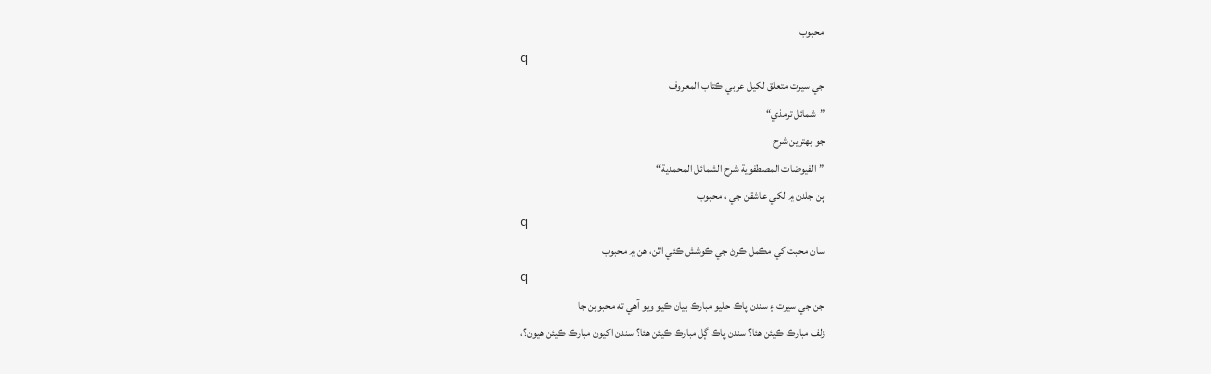محبوب
q
جي سيرت متعلق لکيل عربي ڪتاب المعروف
”شمائل ترمذي“
جو بهترين شرح
”الفيوضات المصطفوية شرح الشمائل المحمدية“
ٻن جلدن ۾ لکي عاشقن جي ، محبوب
q
سان محبت کي مڪمل ڪرڻ جي ڪوشش ڪئي اٿن، هن ۾ محبوب
q
جن جي سيرت ۽ سندن پاڪ حليو مبارڪ بيان ڪيو ويو آهي ته محبوبن جا
زلف مبارڪ ڪيئن هئا؟ سندن پاڪ ڳل مبارڪ ڪيئن هئا؟ سندن اکيون مبارڪ ڪيئن هيون؟،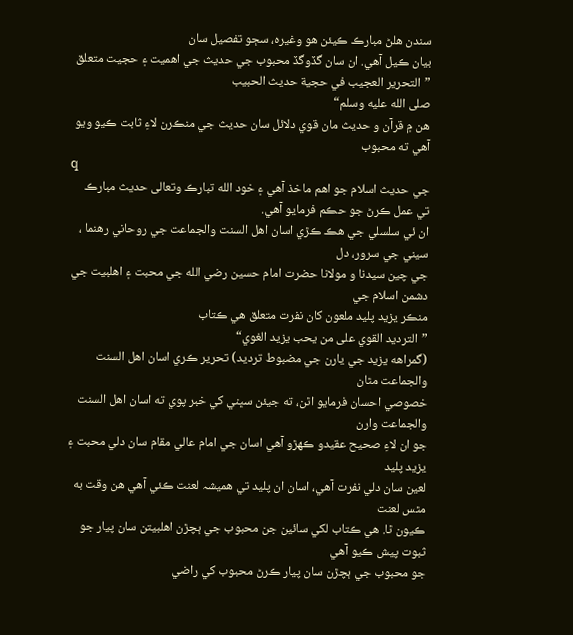سندن هلڻ مبارڪ ڪيئن هو وغيره، سڄو تفصيل سان
بيان ڪيل آهي. ان سان گڏوگڏ محبوب جي حديث جي اهميت ۽ حجيت متعلق
”التحرير العجيب في حجية حديث الحبيب
صلى الله عليه وسلم“
هن ۾ قرآن و حديث مان قوي دلائل سان حديث جي منڪرن لاءِ ثابت ڪيو ويو آهي ته محبوب
q
جي حديث اسلام جو اهم ماخذ آهي ۽ خود الله تبارڪ وتعالى حديث مبارڪ
تي عمل ڪرڻ جو حڪم فرمايو آهي.
ان ئي سلسلي جي هڪ ڪڙي اسان اهل السنت والجماعت جي روحاني رهنما ، سيني جي سرور، دل
جي چين سيدنا و مولانا حضرت امام حسين رضي الله جي محبت ۽ اهلبيت جي دشمن اسلام جي
منڪر يزيد پليد ملعون کان نفرت متعلق هي ڪتاب
”الترديد القوي على من يحب يزيد الغوي“
(گمراهه يزيد جي يارن جي مضبوط ترديد) تحرير ڪري اسان اهل السنت والجماعت مٿان
خصوصي احسان فرمايو اٿن، ته جيئن سڀني کي خبر پوي ته اسان اهل السنت والجماعت وارن
جو ان لاءِ صحيح عقيدو ڪهڙو آهي اسان جي امام عالي مقام سان دلي محبت ۽ يزيد پليد
لعين سان دلي نفرت آهي، اسان ان پليد تي هميشہ لعنت ڪئي آهي هن وقت به مٿس لعنت
ڪيون ٿا. هي ڪتاب لکي سائين جن محبوب جي ٻچڙن اهلبيتن سان پيار جو ثبوت پيش ڪيو آهي
جو محبوب جي ٻچڙن سان پيار ڪرڻ محبوب کي راضي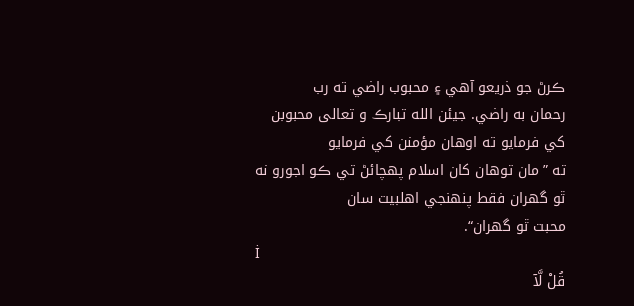ڪرڻ جو ذريعو آهي ۽ محبوب راضي ته رب
رحمان به راضي. جيئن الله تبارڪ و تعالى محبوبن کي فرمايو ته اوهان مؤمنن کي فرمايو
ته ”مان توهان کان اسلام پهچائڻ تي ڪو اجورو نه ٿو گهران فقط پنهنجي اهلبيت سان
محبت ٿو گهران“.
İ
قُلْ لَّآ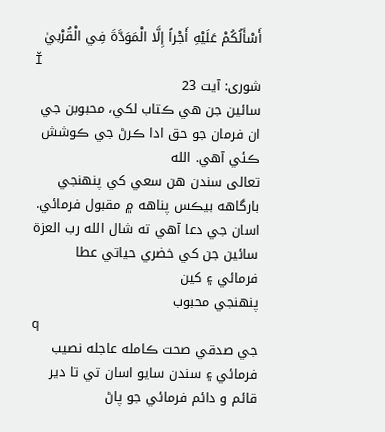أَسْأَلُكُمْ عَلَيْهِ أَجْراً إِلَّا الْمَوَدَّةَ فِي الْقُرْبيٰ
Ĭ
شورى: آيت 23
سائين جن هي ڪتاب لکي، محبوبن جي ان فرمان جو حق ادا ڪرڻ جي ڪوشش ڪئي آهي. الله
تعالى سندن هن سعي کي پنهنجي بارگاهه بيڪس پناهه ۾ مقبول فرمائي.
اسان جي دعا آهي ته شال الله رب العزة سائين جن کي خضري حياتي عطا فرمائي ۽ کين
پنهنجي محبوب
q
جي صدقي صحت ڪامله عاجله نصيب فرمائي ۽ سندن سايو اسان تي تا دير
قائم و دائم فرمائي جو پاڻ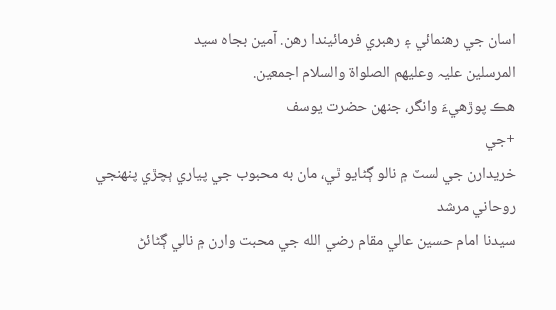اسان جي رهنمائي ۽ رهبري فرمائيندا رهن. آمين بجاه سيد
المرسلين عليہ وعليهم الصلواة والسلام اجمعين.
هڪ پوڙهيءَ وانگر، جنهن حضرت يوسف
+جي
خريدارن جي لسٽ ۾ نالو ڳڻايو ٿي، مان به محبوب جي پياري ٻچڙي پنهنجي روحاني مرشد
سيدنا امام حسين عالي مقام رضي الله جي محبت وارن ۾ نالي ڳڻائڻ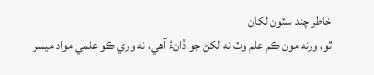خاطر چند سٽون لکان
ٿو، ورنه مون ڪم علم وٽ نه لکڻ جو ڏانءُ آهي، نه وري ڪو علمي مواد ميسر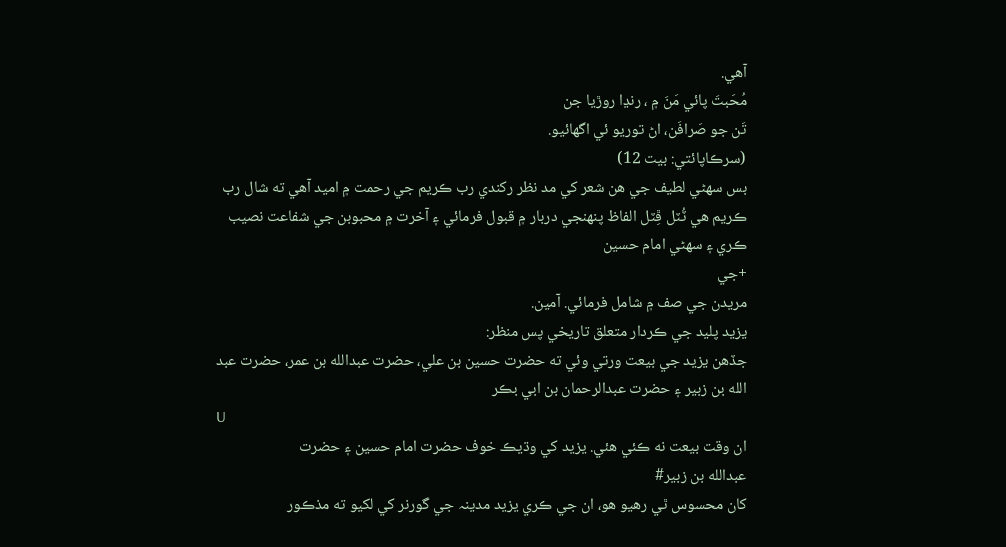آهي.
مُحَبتَ پائي مَنَ ۾ ، رنڍا روڙيا جن
تَن جو صَرافَن، اڻ توريو ئي اگهائيو.
(سرڪاپائتي: بيت 12)
بس سهڻي لطيف جي هن شعر کي مد نظر رکندي رب ڪريم جي رحمت ۾ اميد آهي ته شال رب
ڪريم هي ٽُٽل ڦِٽل الفاظ پنهنجي دربار ۾ قبول فرمائي ۽ آخرت ۾ محبوبن جي شفاعت نصيب
ڪري ۽ سهڻي امام حسين
+جي
مريدن جي صف ۾ شامل فرمائي. آمين.
يزيد پليد جي ڪردار متعلق تاريخي پس منظر:
جڏهن يزيد جي بيعت ورتي وئي ته حضرت حسين بن علي، حضرت عبدالله بن عمر، حضرت عبد
الله بن زبير ۽ حضرت عبدالرحمان بن ابي بڪر
U
ان وقت بيعت نه ڪئي هئي. يزيد کي وڌيڪ خوف حضرت امام حسين ۽ حضرت
عبدالله بن زبير#
کان محسوس ٿي رهيو هو، ان جي ڪري يزيد مدينہ جي گورنر کي لکيو ته مذڪور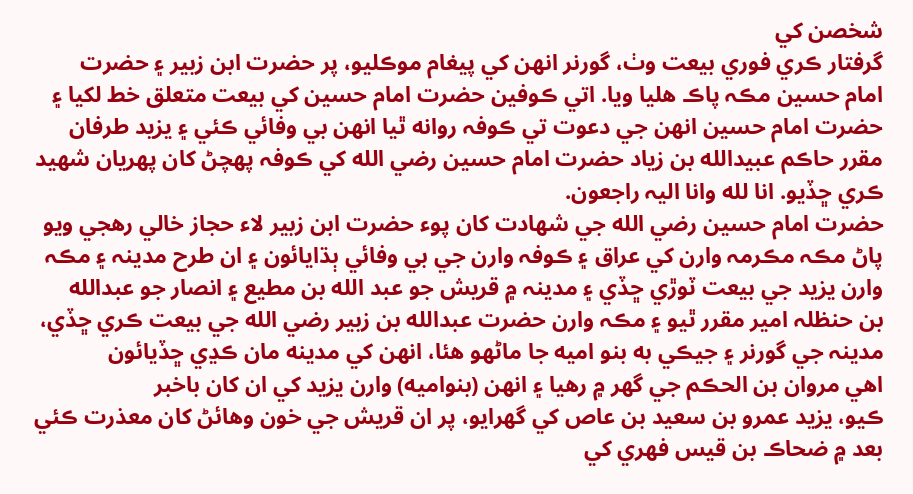شخصن کي
گرفتار ڪري فوري بيعت وٺ، گورنر انهن کي پيغام موڪليو، پر حضرت ابن زبير ۽ حضرت
امام حسين مڪہ پاڪ هليا ويا. اتي ڪوفين حضرت امام حسين کي بيعت متعلق خط لکيا ۽
حضرت امام حسين انهن جي دعوت تي ڪوفہ روانه ٿيا انهن بي وفائي ڪئي ۽ يزيد طرفان
مقرر حاڪم عبيدالله بن زياد حضرت امام حسين رضي الله کي ڪوفہ پهچڻ کان پهريان شهيد
ڪري ڇڏيو. انا لله وانا اليہ راجعون.
حضرت امام حسين رضي الله جي شهادت کان پوء حضرت ابن زبير لاء حجاز خالي رهجي ويو
پاڻ مڪہ مڪرمہ وارن کي عراق ۽ ڪوفہ وارن جي بي وفائي ٻڌايائون ۽ ان طرح مدينہ ۽ مڪہ
وارن يزيد جي بيعت ٽوڙي ڇڏي ۽ مدينہ ۾ قريش جو عبد الله بن مطيع ۽ انصار جو عبدالله
بن حنظلہ امير مقرر ٿيو ۽ مڪہ وارن حضرت عبدالله بن زبير رضي الله جي بيعت ڪري ڇڏي،
مدينہ جي گورنر ۽ جيڪي به بنو اميه جا ماڻهو هئا، انهن کي مدينه مان ڪڍي ڇڏيائون
اهي مروان بن الحڪم جي گهر ۾ رهيا ۽ انهن (بنواميه) وارن يزيد کي ان کان باخبر
ڪيو، يزيد عمرو بن سعيد بن عاص کي گهرايو، پر ان قريش جي خون وهائڻ کان معذرت ڪئي
بعد ۾ ضحاڪ بن قيس فهري کي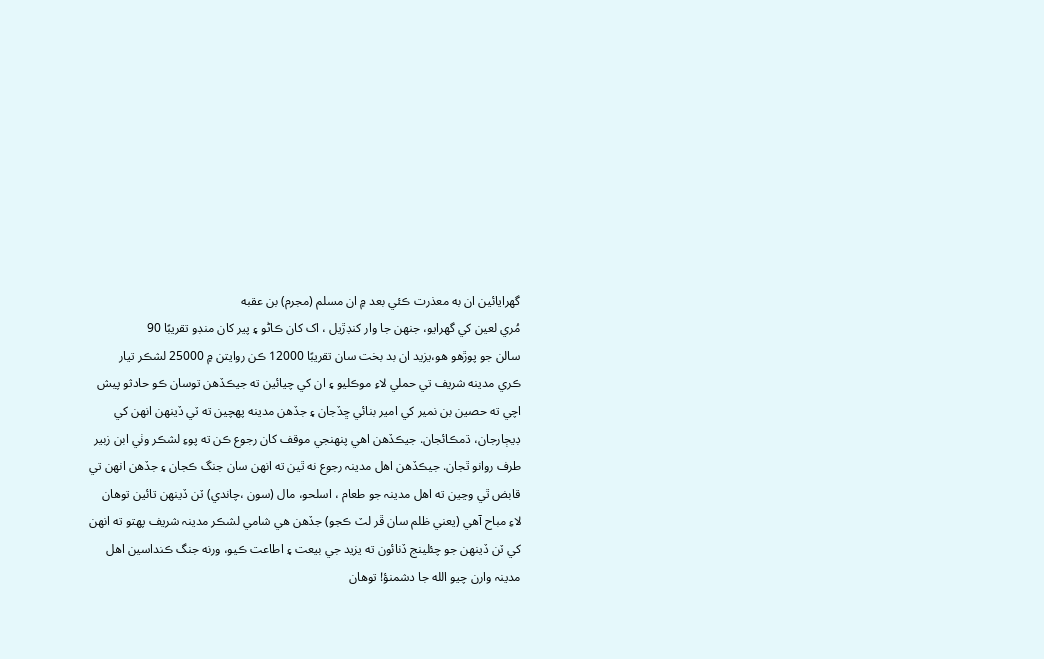گهرايائين ان به معذرت ڪئي بعد ۾ ان مسلم (مجرم) بن عقبه
مُري لعين کي گهرايو، جنهن جا وار کنڊڙيل ، اک کان ڪاڻو ۽ پير کان منڊو تقريبًا 90
سالن جو پوڙهو هو،يزيد ان بد بخت سان تقريبًا 12000 ڪن روايتن ۾ 25000 لشڪر تيار
ڪري مدينه شريف تي حملي لاءِ موڪليو ۽ ان کي چيائين ته جيڪڏهن توسان ڪو حادثو پيش
اچي ته حصين بن نمير کي امير بنائي ڇڏجان ۽ جڏهن مدينه پهچين ته ٽي ڏينهن انهن کي
ڊيڄارجان، ڌمڪائجان. جيڪڏهن اهي پنهنجي موقف کان رجوع ڪن ته پوءِ لشڪر وٺي ابن زبير
طرف روانو ٿجان. جيڪڏهن اهل مدينہ رجوع نه ٿين ته انهن سان جنگ ڪجان ۽ جڏهن انهن تي
قابض ٿي وڃين ته اهل مدينہ جو طعام ، اسلحو، مال (سون ،چاندي) ٽن ڏينهن تائين توهان
لاءِ مباح آهي (يعني ظلم سان ڦر لٽ ڪجو) جڏهن هي شامي لشڪر مدينہ شريف پهتو ته انهن
کي ٽن ڏينهن جو چئلينج ڏنائون ته يزيد جي بيعت ۽ اطاعت ڪيو، ورنه جنگ ڪنداسين اهل
مدينہ وارن چيو الله جا دشمنؤ! توهان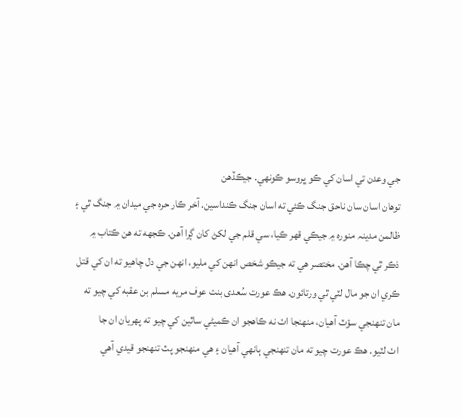جي وعدن تي اسان کي ڪو ڀروسو ڪونهي. جيڪڏهن
توهان اسان سان ناحق جنگ ڪئي ته اسان جنگ ڪنداسين. آخر ڪار حره جي ميدان ۾ جنگ ٿي ۽
ظالمن مدينہ منوره ۾ جيڪي قهر ڪيا، سي قلم جي لکڻ کان ڳرا آهن. ڪجهه ته هن ڪتاب ۾
ذڪر ٿي چڪا آهن. مختصر هي ته جيڪو شخص انهن کي مليو، انهن جي دل چاهيو ته ان کي قتل
ڪري ان جو مال لٽي ٿي ورتائون. هڪ عورت سُعدى بنت عوف مريه مسلم بن عقبه کي چيو ته
مان تنهنجي سؤٽ آهيان، منهنجا اٺ نه ڪاهجو ان ڪميڻي ساٿين کي چيو ته پهريان ان جا
اٺ لٽيو. هڪ عورت چيو ته مان تنهنجي ٻانهي آهيان ۽ هي منهنجو پٽ تنهنجو قيدي آهي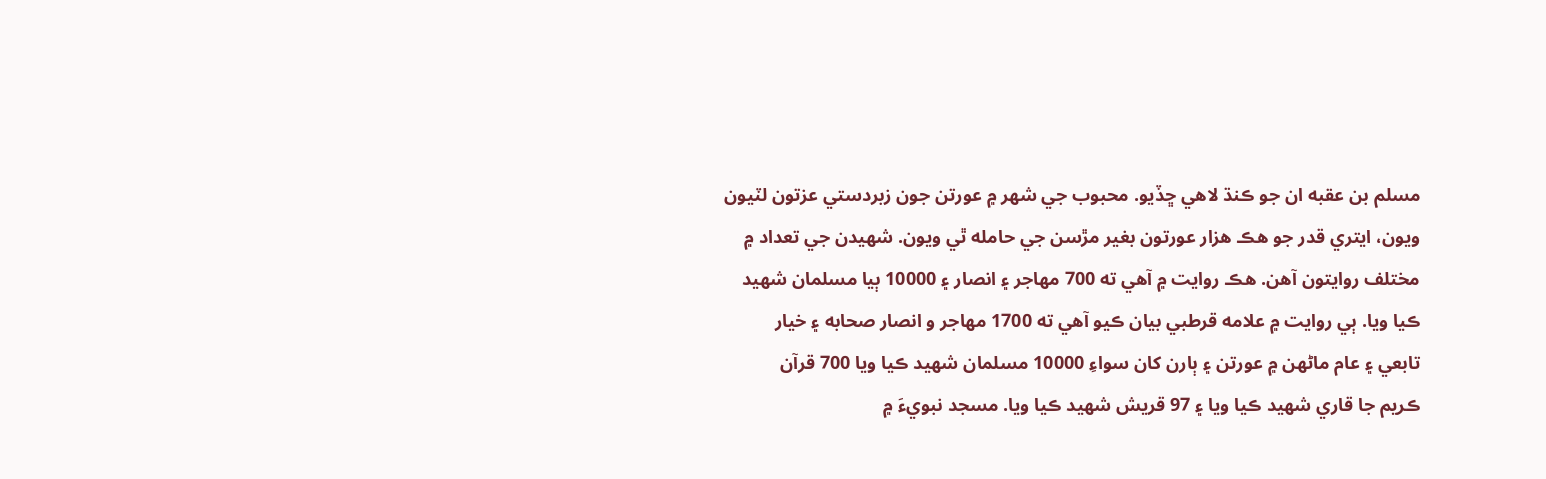مسلم بن عقبه ان جو ڪنڌ لاهي ڇڏيو. محبوب جي شهر ۾ عورتن جون زبردستي عزتون لٽيون
ويون، ايتري قدر جو هڪ هزار عورتون بغير مڙسن جي حامله ٿي ويون. شهيدن جي تعداد ۾
مختلف روايتون آهن. هڪ روايت ۾ آهي ته 700 مهاجر ۽ انصار ۽ 10000 ٻيا مسلمان شهيد
ڪيا ويا. ٻي روايت ۾ علامه قرطبي بيان ڪيو آهي ته 1700 مهاجر و انصار صحابه ۽ خيار
تابعي ۽ عام ماڻهن ۾ عورتن ۽ ٻارن کان سواءِ 10000 مسلمان شهيد ڪيا ويا 700 قرآن
ڪريم جا قاري شهيد ڪيا ويا ۽ 97 قريش شهيد ڪيا ويا. مسجد نبويءَ ۾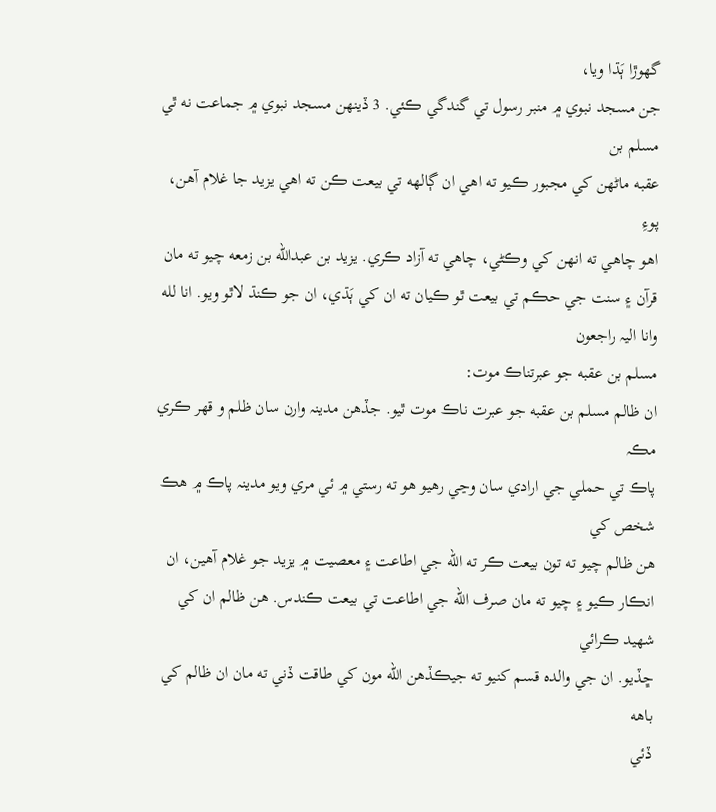گهوڙا ٻَڌا ويا،
جن مسجد نبوي ۾ منبر رسول تي گندگي ڪئي. 3 ڏينهن مسجد نبوي ۾ جماعت نه ٿي مسلم بن
عقبه ماڻهن کي مجبور ڪيو ته اهي ان ڳالهه تي بيعت ڪن ته اهي يزيد جا غلام آهن، پوءِ
اهو چاهي ته انهن کي وڪڻي، چاهي ته آزاد ڪري. يزيد بن عبدالله بن زمعه چيو ته مان
قرآن ۽ سنت جي حڪم تي بيعت ٿو ڪيان ته ان کي ٻَڌي، ان جو ڪنڌ لاٿو ويو. انا لله
وانا اليہ راجعون
مسلم بن عقبه جو عبرتناڪ موت:
ان ظالم مسلم بن عقبه جو عبرت ناڪ موت ٿيو. جڏهن مدينہ وارن سان ظلم و قهر ڪري مڪہ
پاڪ تي حملي جي ارادي سان وڃي رهيو هو ته رستي ۾ ئي مري ويو مدينہ پاڪ ۾ هڪ شخص کي
هن ظالم چيو ته تون بيعت ڪر ته الله جي اطاعت ۽ معصيت ۾ يزيد جو غلام آهين، ان
انڪار ڪيو ۽ چيو ته مان صرف الله جي اطاعت تي بيعت ڪندس. هن ظالم ان کي شهيد ڪرائي
ڇڏيو. ان جي والده قسم کنيو ته جيڪڏهن الله مون کي طاقت ڏني ته مان ان ظالم کي باهه
ڏئي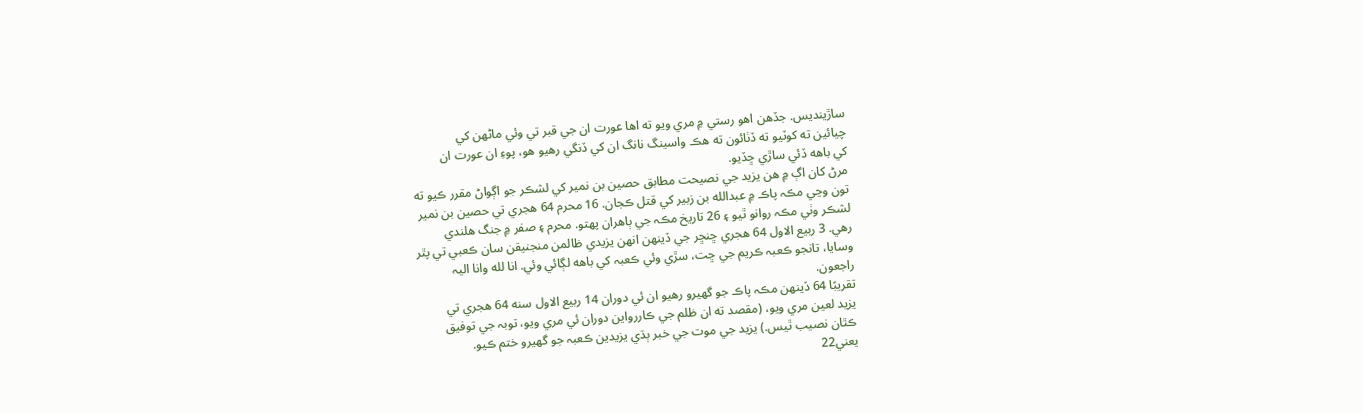ساڙينديس. جڏهن اهو رستي ۾ مري ويو ته اها عورت ان جي قبر تي وئي ماڻهن کي
چيائين ته کوٽيو ته ڏٺائون ته هڪ واسينگ نانگ ان کي ڏنگي رهيو هو، پوءِ ان عورت ان
کي باهه ڏئي ساڙي ڇڏيو.
مرڻ کان اڳ ۾ هن يزيد جي نصيحت مطابق حصين بن نمير کي لشڪر جو اڳواڻ مقرر ڪيو ته
تون وڃي مڪہ پاڪ ۾ عبدالله بن زبير کي قتل ڪجان. 16 محرم 64 هجري تي حصين بن نمير
لشڪر وٺي مڪہ روانو ٿيو ۽ 26 تاريخ مڪہ جي ٻاهران پهتو. محرم ۽ صفر ۾ جنگ هلندي
رهي. 3 ربيع الاول 64 هجري ڇنڇر جي ڏينهن انهن يزيدي ظالمن منجنيقن سان ڪعبي تي پٿر
وسايا، تانجو ڪعبہ ڪريم جي ڇت، سڙي وئي ڪعبہ کي باهه لڳائي وئي. انا لله وانا اليہ
راجعون.
تقريبًا 64 ڏينهن مڪہ پاڪ جو گهيرو رهيو ان ئي دوران 14 ربيع الاول سنه 64 هجري تي
يزيد لعين مري ويو، (مقصد ته ان ظلم جي ڪاررواين دوران ئي مري ويو، توبہ جي توفيق
ڪٿان نصيب ٿيس.) يزيد جي موت جي خبر ٻڌي يزيدين ڪعبہ جو گهيرو ختم ڪيو.
يعني22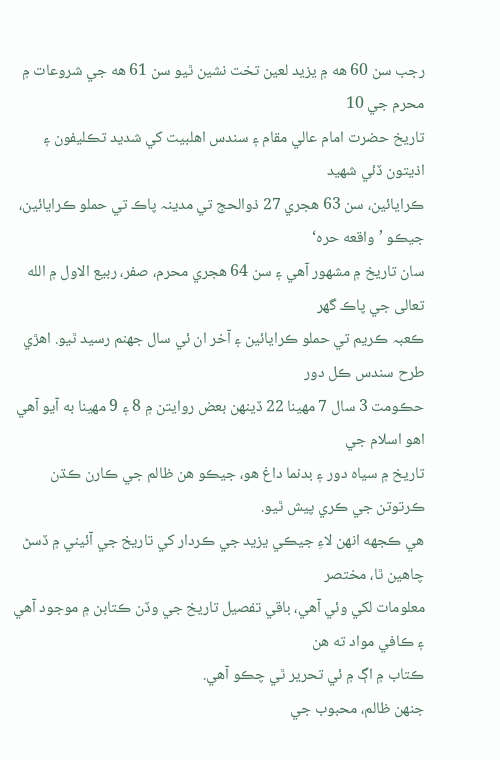رجب سن 60 هه ۾ يزيد لعين تخت نشين ٿيو سن 61 هه جي شروعات ۾ محرم جي 10
تاريخ حضرت امام عالي مقام ۽ سندس اهلبيت کي شديد تڪليفون ۽ اذيتون ڏئي شهيد
ڪرايائين، سن 63 هجري 27 ذوالحج تي مدينہ پاڪ تي حملو ڪرايائين، جيڪو ’واقعه حره‘
سان تاريخ ۾ مشهور آهي ۽ سن 64 هجري محرم، صفر، ربيع الاول ۾ الله تعالى جي پاڪ گهر
ڪعبہ ڪريم تي حملو ڪرايائين ۽ آخر ان ئي سال جهنم رسيد ٿيو. اهڙي طرح سندس ڪل دور
حڪومت 3 سال 7 مهينا 22 ڏينهن بعض روايتن ۾ 8 ۽ 9 مهينا به آيو آهي اهو اسلام جي
تاريخ ۾ سياه دور ۽ بدنما داغ هو، جيڪو هن ظالم جي ڪارن ڪڌن ڪرتوتن جي ڪري پيش ٿيو.
هي ڪجهه انهن لاءِ جيڪي يزيد جي ڪردار کي تاريخ جي آئيني ۾ ڏسڻ چاهين ٿا، مختصر
معلومات لکي وئي آهي، باقي تفصيل تاريخ جي وڏن ڪتابن ۾ موجود آهي ۽ ڪافي مواد ته هن
ڪتاب ۾ اڳ ۾ ئي تحرير ٿي چڪو آهي.
جنهن ظالم، محبوب جي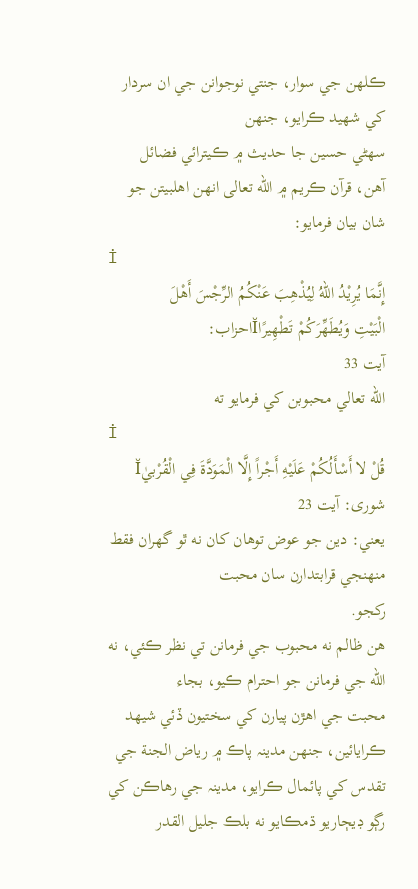ڪلهن جي سوار، جنتي نوجوانن جي ان سردار کي شهيد ڪرايو، جنهن
سهڻي حسين جا حديث ۾ ڪيترائي فضائل آهن، قرآن ڪريم ۾ الله تعالى انهن اهلبيتن جو
شان بيان فرمايو:
İ
إِنَّمَا يُرِيْدُ اللهُ لِيُذْهِبَ عَنْكُمُ الرِّجْسَ أَهْلَ
الْبَيْتِ وَيُطَهِّرَكُمْ تَطْهِيرًاĬاحزاب:
آيت 33
الله تعالي محبوبن کي فرمايو ته
İ
قُلْ لا أَسْأَلُكُمْ عَلَيْهِ أَجْراً إِلَّا الْمَوَدَّةَ فِي الْقُرْبيٰĬ
شورى: آيت 23
يعني: دين جو عوض توهان کان نه ٿو گهران فقط منهنجي قرابتدارن سان محبت
رکجو.
هن ظالم نه محبوب جي فرمانن تي نظر ڪئي، نه الله جي فرمانن جو احترام ڪيو، بجاء
محبت جي اهڙن پيارن کي سختيون ڏئي شيهد ڪرايائين، جنهن مدينہ پاڪ ۾ رياض الجنة جي
تقدس کي پائمال ڪرايو، مدينہ جي رهاڪن کي رڳو ڊيڄاريو ڌمڪايو نه بلڪ جليل القدر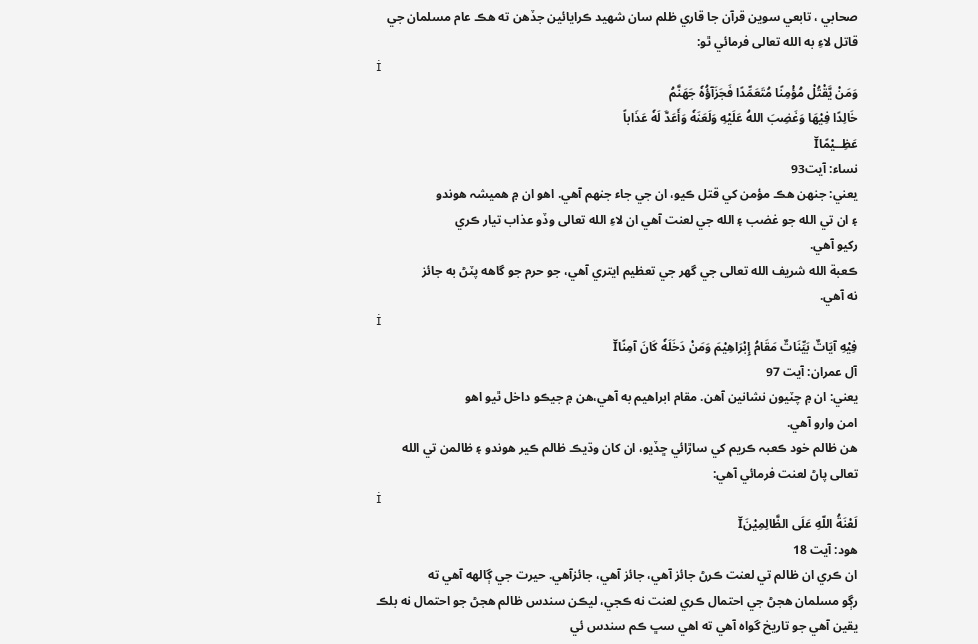صحابي ، تابعي سوين قرآن جا قاري ظلم سان شهيد ڪرايائين جڏهن ته هڪ عام مسلمان جي
قاتل لاءِ به الله تعالى فرمائي ٿو:
İ
وَمَنْ يَّقْتُلْ مُؤْمِنًا مُتَعَمِّدًا فَجَزَآؤُهٗ جَهَنَّمُ
خَالِدًا فِيْهَا وَغَضِبَ اللهُ عَلَيْهِ وَلَعَنَهٗ وَأَعَدَّ لَهٗ عَذَاباً
عَظِــيْمًاĬ
نساء: آيت93
يعني: جنهن هڪ مؤمن کي قتل ڪيو، ان جي جاء جنهم آهي. اهو ان ۾ هميشہ هوندو
۽ ان تي الله جو غضب ۽ الله جي لعنت آهي ان لاءِ الله تعالى وڏو عذاب تيار ڪري
رکيو آهي.
ڪعبة الله شريف الله تعالى جي گهر جي تعظيم ايتري آهي، جو حرم جو گاهه پٽڻ به جائز
نه آهي.
İ
فِيْهِ آيَاتٌ بَيِّنَاتٌ مَقَامُ إِبْرَاهِيْمَ وَمَنْ دَخَلَهٗ كَانَ آمِنًاĬ
آل عمران: آيت 97
يعني: ان ۾ چٽيون نشانين آهن. مقام ابراهيم به آهي،هن ۾ جيڪو داخل ٿيو اهو
امن وارو آهي.
هن ظالم خود ڪعبہ ڪريم کي ساڙائي ڇڏيو، ان کان وڌيڪ ظالم ڪير هوندو ۽ ظالمن تي الله
تعالى پاڻ لعنت فرمائي آهي:
İ
لَعْنَةُ اللّهِ عَلَى الظَّالِمِيْنَĬ
هود: آيت 18
ان ڪري ان ظالم تي لعنت ڪرڻ جائز آهي، جائز آهي، جائزآهي. حيرت جي ڳالهه آهي ته
رڳو مسلمان هجڻ جي احتمال ڪري لعنت نه ڪجي، ليڪن سندس ظالم هجڻ جو احتمال نه بلڪ
يقين آهي جو تاريخ گواه آهي ته اهي سڀ ڪم سندس ئي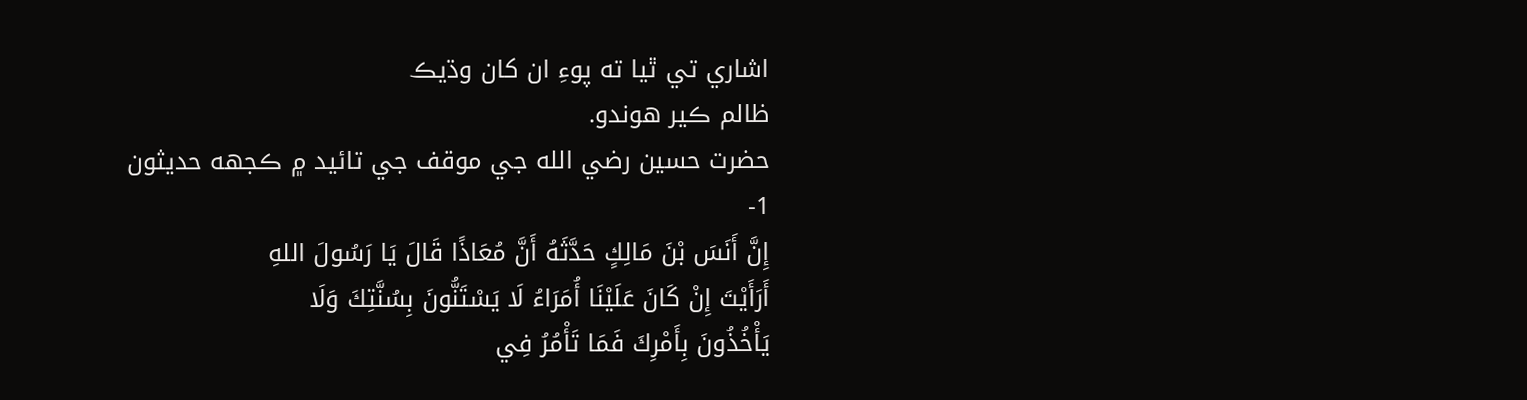اشاري تي ٿيا ته پوءِ ان کان وڌيڪ
ظالم ڪير هوندو.
حضرت حسين رضي الله جي موقف جي تائيد ۾ ڪجهه حديثون
1-
إِنَّ أَنَسَ بْنَ مَالِكٍ حَدَّثَهُ أَنَّ مُعَاذًا قَالَ يَا رَسُولَ اللهِ
أَرَأَيْتَ إِنْ كَانَ عَلَيْنَا أُمَرَاءُ لَا يَسْتَنُّونَ بِسُنَّتِكَ وَلَا
يَأْخُذُونَ بِأَمْرِكَ فَمَا تَأْمُرُ فِي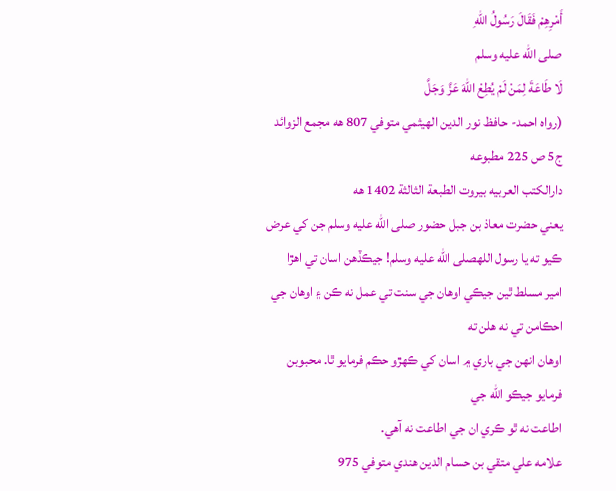أَمْرِهِمْ فَقَالَ رَسُولُ اللهِ
صلى الله عليه وسلم
لَا طَاعَةَ لِمَنْ لَمْ يُطِعْ اللهَ عَزَّ وَجَلَّ
(رواه احمد- حافظ نور الدين الهيثمي متوفي 807 هه مجمع الزوائد ج5 ص 225 مطبوعه
دارالکتب العربيه بيروت الطبعة الثالثة 1402 هه
يعني حضرت معاذ بن جبل حضور صلى الله عليه وسلم جن کي عرض ڪيو ته يا رسول اللهصلى الله عليه وسلم! جيڪڏهن اسان تي اهڙا
امير مسلط ٿين جيڪي اوهان جي سنت تي عمل نه ڪن ۽ اوهان جي احڪامن تي نه هلن ته
اوهان انهن جي باري ۾ اسان کي ڪهڙو حڪم فرمايو ٿا. محبوبن فرمايو جيڪو الله جي
اطاعت نه ٿو ڪري ان جي اطاعت نه آهي.
علامه علي متقي بن حسام الدين هندي متوفي 975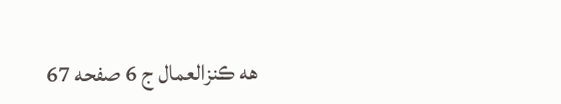هه ڪنزالعمال ج 6 صفحه 67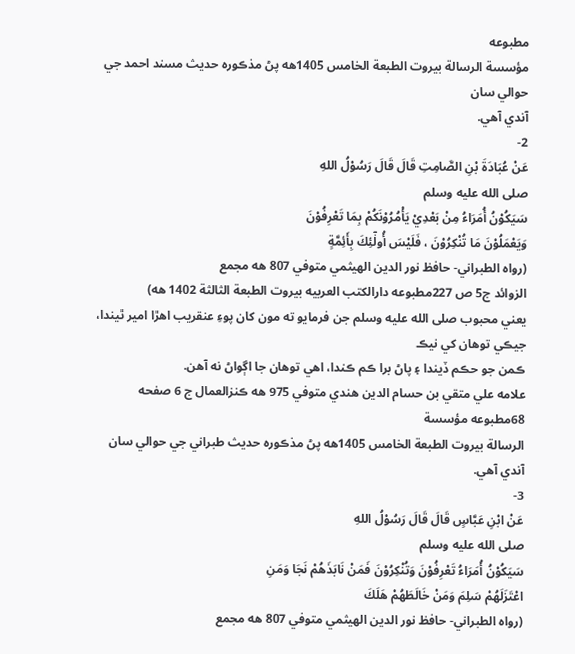مطبوعه
مؤسسة الرسالة بيروت الطبعة الخامس 1405هه پڻ مذڪوره حديث مسند احمد جي حوالي سان
آندي آهي.
2-
عَنْ عُبَادَةَ بْنِ الصَّامِتِ قَالَ قَالَ رَسُوْلُ اللهِ
صلى الله عليه وسلم
سَيَكُوْنُ أُمَرَاءُ مِنْ بَعْدِيْ يَأْمُرُوْنَكُمْ بِمَا تَعْرِفُوْنَ
وَيَعْمَلُوْنَ مَا تُنْكِرُوْنَ ، فَلَيْسَ أُولٰٓئِكَ بِأَئِمَّةٍ
(رواه الطبراني- حافظ نور الدين الهيثمي متوفي 807 هه مجمع
الزوائد ج5 ص 227مطبوعه دارالکتب العربيه بيروت الطبعة الثالثة 1402 هه)
يعني محبوب صلى الله عليه وسلم جن فرمايو ته مون کان پوءِ عنقريب اهڙا امير ٿيندا، جيڪي توهان کي نيڪ
ڪمن جو حڪم ڏيندا ۽ پاڻ برا ڪم ڪندا، اهي توهان جا اڳواڻ نه آهن.
علامه علي متقي بن حسام الدين هندي متوفي 975 هه ڪنزالعمال ج 6 صفحه 68مطبوعه مؤسسة
الرسالة بيروت الطبعة الخامس 1405هه پڻ مذڪوره حديث طبراني جي حوالي سان آندي آهي.
3-
عَنْ ابْنِ عَبَّاسٍ قَالَ قَالَ رَسُوْلُ اللهِ
صلى الله عليه وسلم
سَيَكُوْنُ أُمَرَاءُ تَعْرِفُوْنَ وَتُنْكِرُوْنَ فَمَنْ نَابَذَهُمْ نَجَا وَمَنِ
اعْتَزَلَهُمْ سَلِمَ وَمَنْ خَالَطَهُمْ هَلَكَ
(رواه الطبراني- حافظ نور الدين الهيثمي متوفي 807 هه مجمع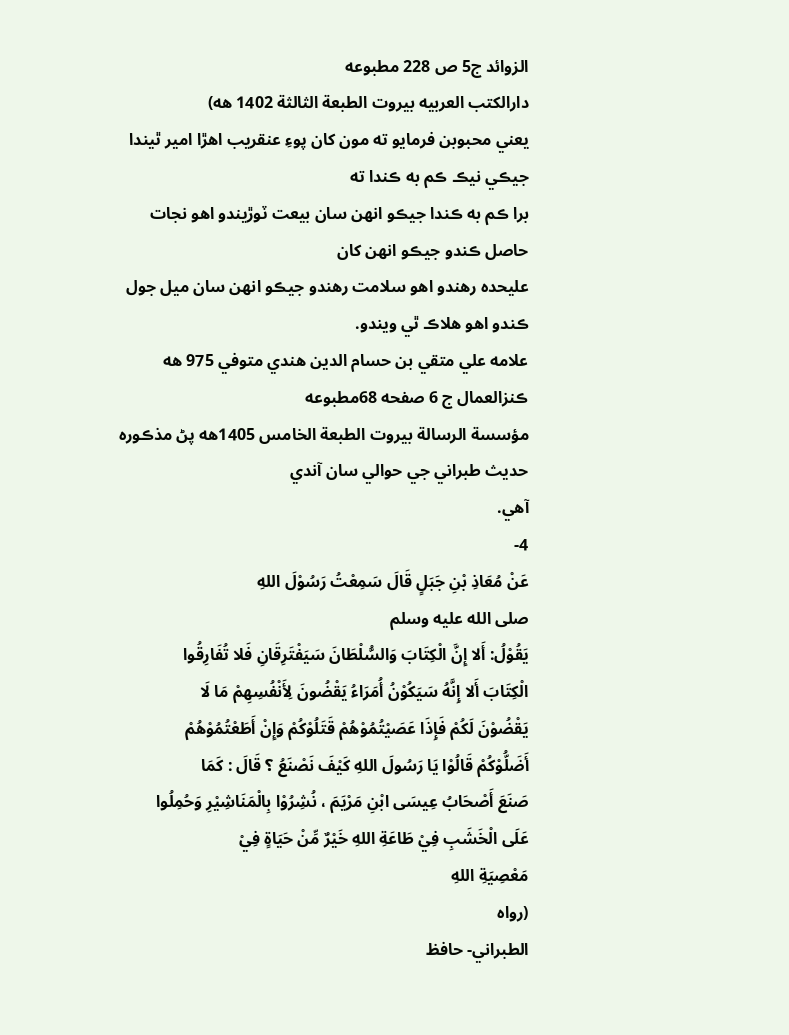الزوائد ج5 ص 228 مطبوعه
دارالکتب العربيه بيروت الطبعة الثالثة 1402 هه)
يعني محبوبن فرمايو ته مون کان پوءِ عنقريب اهڙا امير ٿيندا جيڪي نيڪ ڪم به ڪندا ته
برا ڪم به ڪندا جيڪو انهن سان بيعت ٽوڙيندو اهو نجات حاصل ڪندو جيڪو انهن کان
عليحده رهندو اهو سلامت رهندو جيڪو انهن سان ميل جول ڪندو اهو هلاڪ ٿي ويندو.
علامه علي متقي بن حسام الدين هندي متوفي 975 هه ڪنزالعمال ج 6 صفحه 68مطبوعه
مؤسسة الرسالة بيروت الطبعة الخامس 1405هه پڻ مذڪوره حديث طبراني جي حوالي سان آندي
آهي.
4-
عَنْ مُعَاذِ بْنِ جَبَلٍ قَالَ سَمِعْتُ رَسُوْلَ اللهِ
صلى الله عليه وسلم
يَقُوْلُ: أَلا إِنَّ الْكِتَابَ وَالسُّلْطَانَ سَيَفْتَرِقَانِ فَلا تُفَارِقُوا
الْكِتَابَ أَلا إِنَّهُ سَيَكُوْنُ أُمَرَاءُ يَقْضُونَ لِأَنْفُسِهِمْ مَا لَا
يَقْضُوْنَ لَکُمْ فَإِذَا عَصَيْتُمُوْهُمْ قَتَلُوْکُمْ وَإِنْ أَطَعْتُمُوْهُمْ
أَضَلُّوْكُمْ قَالُوْا يَا رَسُولَ اللهِ كَيْفَ نَصْنَعُ ؟ قَالَ : كَمَا
صَنَعَ أَصْحَابُ عِيسَى ابْنِ مَرْيَمَ ، نُشِرُوْا بِالْمَنَاشِيْرِ وَحُمِلُوا
عَلَى الْخَشَبِ فِيْ طَاعَةِ اللهِ خَيْرٌ مِّنْ حَيَاةٍ فِيْ
مَعْصِيَةِ اللهِ
(رواه
الطبراني- حافظ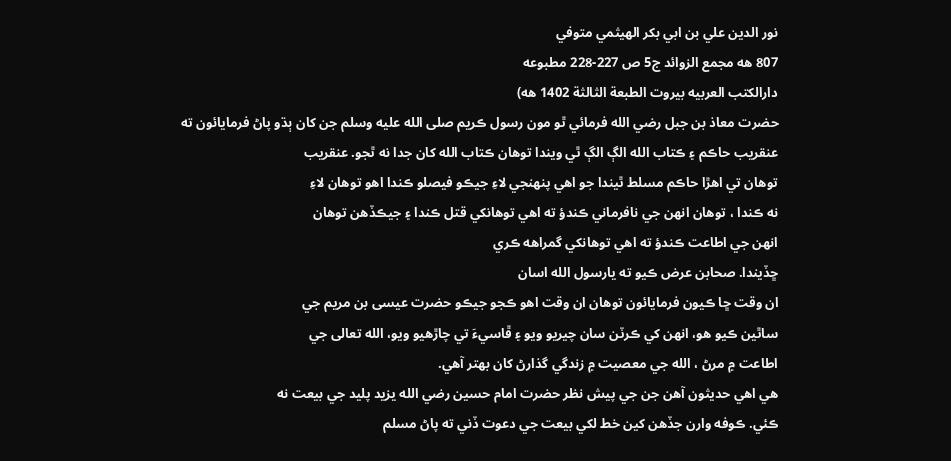نور الدين علي بن ابي بکر الهيثمي متوفي
807 هه مجمع الزوائد ج5 ص 227-228 مطبوعه
دارالکتب العربيه بيروت الطبعة الثالثة 1402 هه)
حضرت معاذ بن جبل رضي الله فرمائي ٿو مون رسول ڪريم صلى الله عليه وسلم جن کان ٻڌو پاڻ فرمايائون ته
عنقريب حاڪم ۽ ڪتاب الله الڳ الڳ ٿي ويندا توهان ڪتاب الله کان جدا نه ٿجو. عنقريب
توهان تي اهڙا حاڪم مسلط ٿيندا جو اهي پنهنجي لاءِ جيڪو فيصلو ڪندا اهو توهان لاءِ
نه ڪندا ، توهان انهن جي نافرماني ڪندؤ ته اهي توهانکي قتل ڪندا ۽ جيڪڏهن توهان
انهن جي اطاعت ڪندؤ ته اهي توهانکي گمراهه ڪري
ڇڏيندا. صحابن عرض ڪيو ته يارسول الله اسان
ان وقت ڇا ڪيون فرمايائون توهان ان وقت اهو ڪجو جيڪو حضرت عيسى بن مريم جي
ساٿين ڪيو هو، انهن کي ڪرٽن سان چيريو ويو ۽ ڦاسيءَ تي چاڙهيو ويو، الله تعالى جي
اطاعت ۾ مرڻ ، الله جي معصيت ۾ زندگي گذارڻ کان بهتر آهي.
هي اهي حديثون آهن جن جي پيش نظر حضرت امام حسين رضي الله يزيد پليد جي بيعت نه
ڪئي. ڪوفه وارن جڏهن کين خط لکي بيعت جي دعوت ڏني ته پاڻ مسلم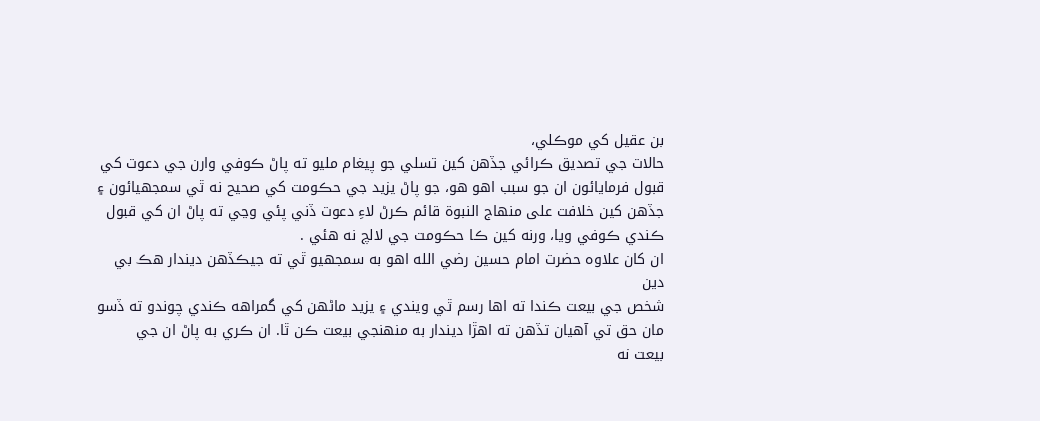بن عقيل کي موڪلي،
حالات جي تصديق ڪرائي جڏهن کين تسلي جو پيغام مليو ته پاڻ ڪوفي وارن جي دعوت کي
قبول فرمايائون ان جو سبب اهو هو، جو پاڻ يزيد جي حڪومت کي صحيح نه ٿي سمجهيائون ۽
جڏهن کين خلافت على منهاج النبوة قائم ڪرڻ لاءِ دعوت ڏني پئي وڃي ته پاڻ ان کي قبول
ڪندي ڪوفي ويا، ورنه کين ڪا حڪومت جي لالچ نه هئي .
ان کان علاوه حضرت امام حسين رضي الله اهو به سمجهيو ٿي ته جيڪڏهن ديندار هڪ بي دين
شخص جي بيعت ڪندا ته اها رسم ٿي ويندي ۽ يزيد ماڻهن کي گمراهه ڪندي چوندو ته ڏسو
مان حق تي آهيان تڏهن ته اهڙا ديندار به منهنجي بيعت ڪن ٿا. ان ڪري به پاڻ ان جي
بيعت نه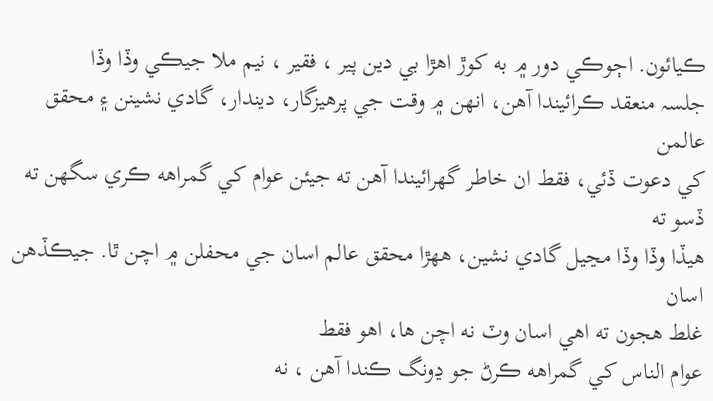ڪيائون. اڄوڪي دور ۾ به کوڙ اهڙا بي دين پير ، فقير ، نيم ملا جيڪي وڏا وڏا
جلسہ منعقد ڪرائيندا آهن، انهن ۾ وقت جي پرهيزگار، ديندار، گادي نشينن ۽ محقق عالمن
کي دعوت ڏئي، فقط ان خاطر گهرائيندا آهن ته جيئن عوام کي گمراهه ڪري سگهن ته ڏسو ته
هيڏا وڏا وڏا مڃيل گادي نشين، ههڙا محقق عالم اسان جي محفلن ۾ اچن ٿا. جيڪڏهن اسان
غلط هجون ته اهي اسان وٽ نه اچن ها، اهو فقط
عوام الناس کي گمراهه ڪرڻ جو ڍونگ ڪندا آهن ، نه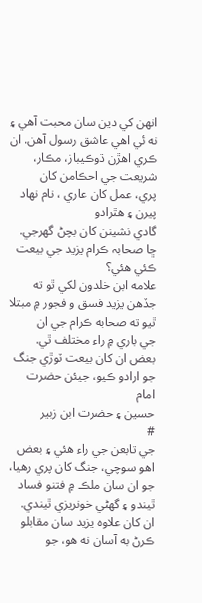انهن کي دين سان محبت آهي ۽
نه ئي اهي عاشق رسول آهن. ان ڪري اهڙن ڌوڪيباز، مڪار، شريعت جي احڪامن کان
پري، عمل کان عاري ، نام نهاد پيرن ۽ هٿرادو
گادي نشينن کان بچڻ گهرجي.
ڇا صحابہ ڪرام يزيد جي بيعت ڪئي هئي؟
علامه ابن خلدون لکي ٿو ته جڏهن يزيد فسق و فجور ۾ مبتلا ٿيو ته صحابه ڪرام جي ان
جي باري ۾ راء مختلف ٿي. بعض ان کان بيعت ٽوڙي جنگ جو ارادو ڪيو، جيئن حضرت امام
حسين ۽ حضرت ابن زبير
#
جي تابعن جي راء هئي ۽ بعض اهو سوچي، جنگ کان پري رهيا، جو ان سان ملڪ ۾ فتنو فساد
ٿيندو ۽ گهڻي خونريزي ٿيندي. ان کان علاوه يزيد سان مقابلو ڪرڻ به آسان نه هو، جو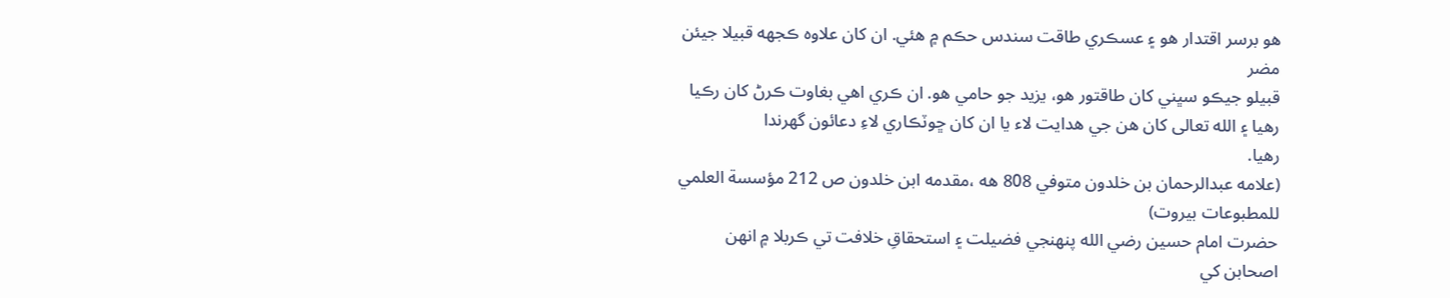هو برسر اقتدار هو ۽ عسڪري طاقت سندس حڪم ۾ هئي. ان کان علاوه ڪجهه قبيلا جيئن مضر
قبيلو جيڪو سڀني کان طاقتور هو، يزيد جو حامي هو. ان ڪري اهي بغاوت ڪرڻ کان رڪيا
رهيا ۽ الله تعالى کان هن جي هدايت لاء يا ان کان ڇوٽڪاري لاءِ دعائون گهرندا
رهيا.
(علامه عبدالرحمان بن خلدون متوفي 808 هه ،مقدمه ابن خلدون ص 212 مؤسسة العلمي
للمطبوعات بيروت)
حضرت امام حسين رضي الله پنهنجي فضيلت ۽ استحقاقِ خلافت تي ڪربلا ۾ انهن اصحابن کي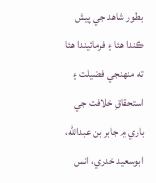بطور شاهد جي پيش ڪندا هئا ۽ فرمائيندا هئا ته منهنجي فضيلت ۽ استحقاقِ خلافت جي
باري ۾ جابر بن عبدالله، ابوسعيد خدري، انس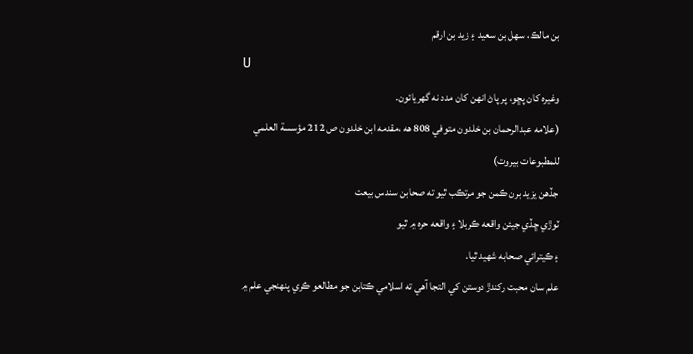بن مالڪ، سهل بن سعيد ۽ زيد بن ارقم
U
وغيره کان پڇو، پر پاڻ انهن کان مدد نه گهريائون.
(علامه عبدالرحمان بن خلدون متوفي 808 هه ،مقدمه ابن خلدون ص 212 مؤسسة العلمي
للمطبوعات بيروت)
جڏهن يزيد برن ڪمن جو مرتڪب ٿيو ته صحابن سندس بيعت
ٽوڙي ڇڏي جيئن واقعه ڪربلا ۽ واقعه حره ۾ ٿيو
۽ ڪيترائي صحابه شهيد ٿيا.
علم سان محبت رکندڙ دوستن کي التجا آهي ته اسلامي ڪتابن جو مطالعو ڪري پنهنجي علم ۾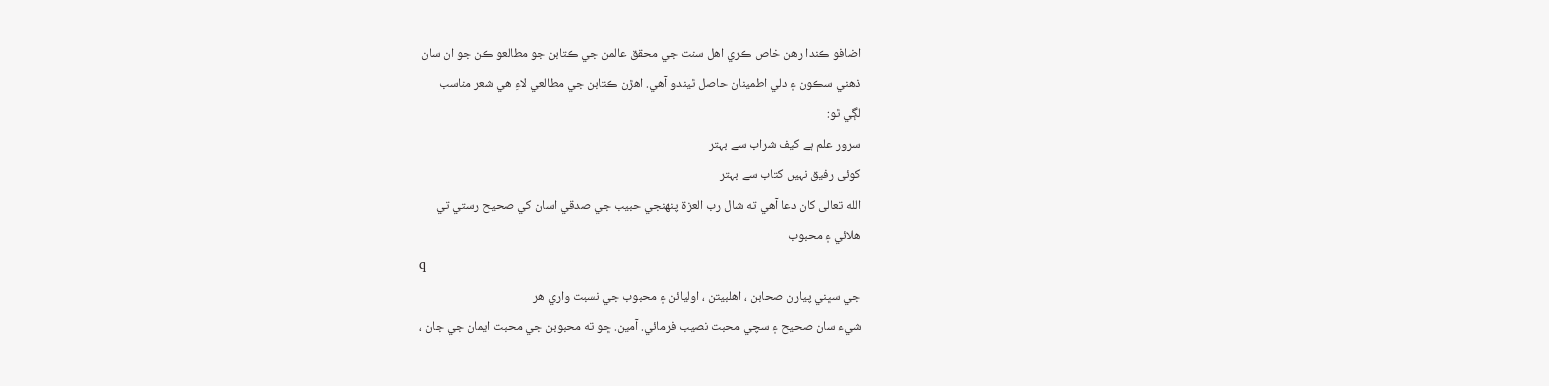اضافو ڪندا رهن خاص ڪري اهل سنت جي محقق عالمن جي ڪتابن جو مطالعو ڪن جو ان سان
ذهني سڪون ۽ دلي اطمينان حاصل ٿيندو آهي. اهڙن ڪتابن جي مطالعي لاءِ هي شعر مناسب
لڳي ٿو:
سرور علم ہے کیف شراب سے بہتر
کوئی رفیق نہیں کتاب سے بہتر
الله تعالى کان دعا آهي ته شال رب العزة پنهنجي حبيب جي صدقي اسان کي صحيح رستي تي
هلائي ۽ محبوب
q
جي سڀني پيارن صحابن ، اهلبيتن ، اوليائن ۽ محبوب جي نسبت واري هر
شيء سان صحيح ۽ سچي محبت نصيب فرمائي. آمين. ڇو ته محبوبن جي محبت ايمان جي جان ،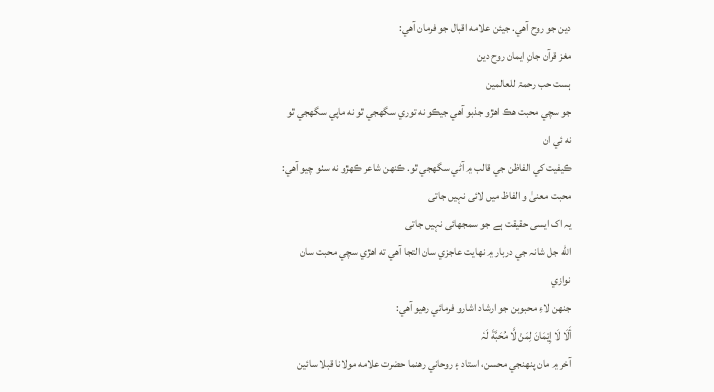دين جو روح آهي. جيئن علامه اقبال جو فرمان آهي:
مغز قرآن جانِ ایمان روح دین
ہست حب رحمۃ للعالمین
جو سچي محبت هڪ اهڙو جذبو آهي جيڪو نه توري سگهجي ٿو نه ماپي سگهجي ٿو نه ئي ان
ڪيفيت کي الفاظن جي قالب ۾ آڻي سگهجي ٿو. ڪنهن شاعر ڪهڙو نه سٺو چيو آهي:
محبت معنیٰ و الفاظ میں لائی نہیں جاتی
یہ اک ایسی حقیقت ہے جو سمجھائی نہیں جاتی
الله جل شانہ جي دربار ۾ نهايت عاجزي سان التجا آهي ته اهڙي سچي محبت سان نوازي
جنهن لاءِ محبوبن جو ارشاد اشارو فرمائي رهيو آهي:
ٲَلَا لَا ٳِيْمَانَ لِمَنْ لَّا مُحَبَّةَ لَہٗ
آخر ۾ مان پنهنجي محسن، استاد ۽ روحاني رهنما حضرت علامه مولانا قبلا سائين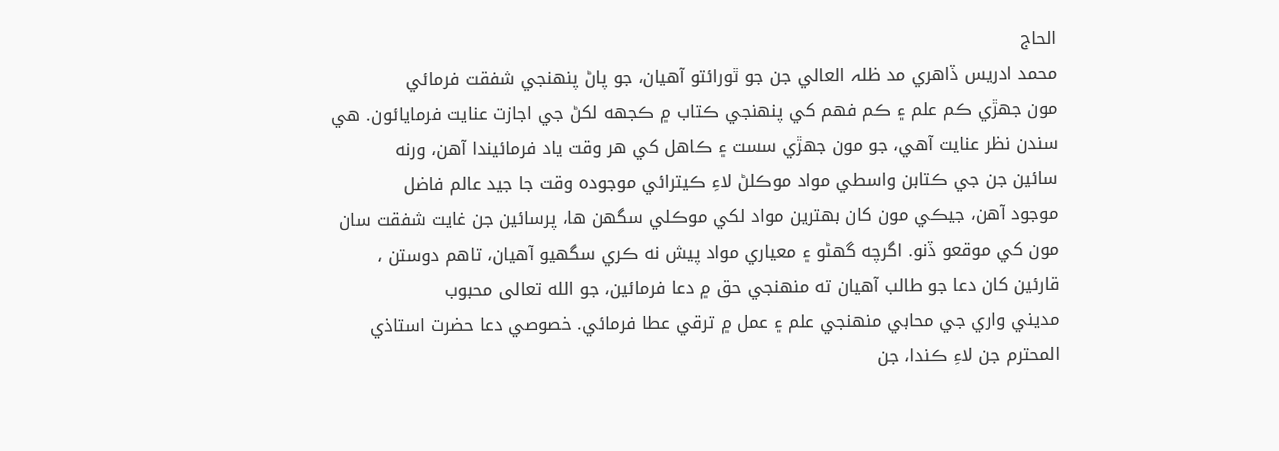الحاج
محمد ادريس ڏاهري مد ظلہ العالي جن جو ٿورائتو آهيان، جو پاڻ پنهنجي شفقت فرمائي
مون جهڙي ڪم علم ۽ ڪم فهم کي پنهنجي ڪتاب ۾ ڪجهه لکڻ جي اجازت عنايت فرمايائون. هي
سندن نظر عنايت آهي، جو مون جهڙي سست ۽ ڪاهل کي هر وقت ياد فرمائيندا آهن، ورنه
سائين جن جي ڪتابن واسطي مواد موڪلڻ لاءِ ڪيترائي موجوده وقت جا جيد عالم فاضل
موجود آهن، جيڪي مون کان بهترين مواد لکي موڪلي سگهن ها، پرسائين جن غايت شفقت سان
مون کي موقعو ڏنو. اگرچه گهڻو ۽ معياري مواد پيش نه ڪري سگهيو آهيان، تاهم دوستن ،
قارئين کان دعا جو طالب آهيان ته منهنجي حق ۾ دعا فرمائين، جو الله تعالى محبوب
مديني واري جي محابي منهنجي علم ۽ عمل ۾ ترقي عطا فرمائي. خصوصي دعا حضرت استاذي
المحترم جن لاءِ ڪندا، جن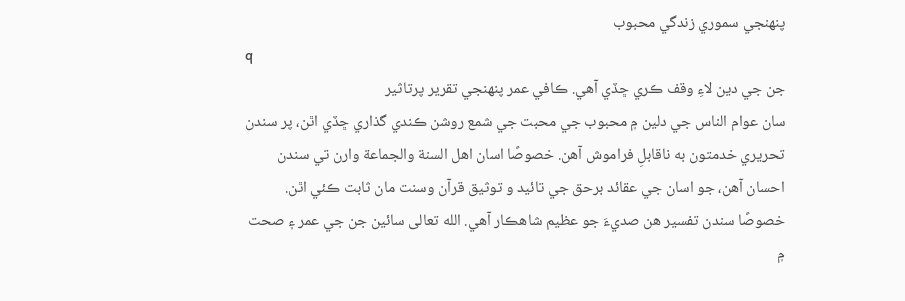پنهنجي سموري زندگي محبوب
q
جن جي دين لاءِ وقف ڪري ڇڏي آهي. ڪافي عمر پنهنجي تقرير پرتاثير
سان عوام الناس جي دلين ۾ محبوب جي محبت جي شمع روشن ڪندي گذاري ڇڏي اٿن، پر سندن
تحريري خدمتون به ناقابلِ فراموش آهن. خصوصًا اسان اهل السنة والجماعة وارن تي سندن
احسان آهن، جو اسان جي عقائد برحق جي تائيد و توثيق قرآن وسنت مان ثابت ڪئي اٿن.
خصوصًا سندن تفسير هن صديءَ جو عظيم شاهڪار آهي. الله تعالى سائين جن جي عمر ۽ صحت
۾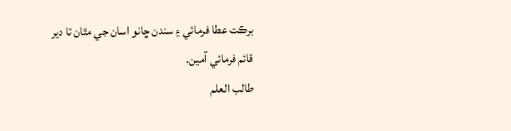برڪت عطا فرمائي ۽ سندن ڇانو اسان جي مٿان تا دير قائم فرمائي آمين.
طالب العلم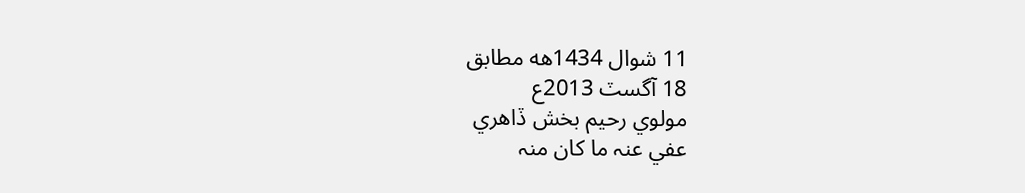11 شوال 1434هه مطابق
18 آگسٽ 2013ع
مولوي رحيم بخش ڏاهري
عفي عنہ ما کان منہ